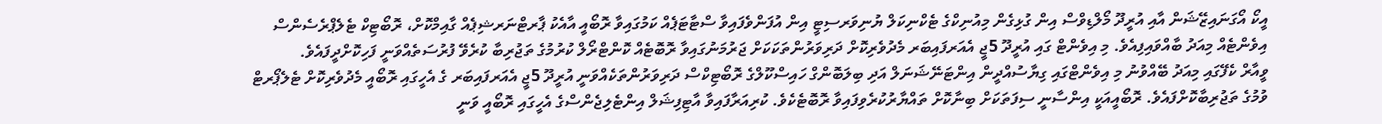އީކޯ އޯގަނައިޒޭޝަން އާއި އުރީދޫ މޯލްޑިވްސް އިން ގުޅިގެން މިއުނިކްގެ ޓެކްނިކަލް ޔުނިވަރސިޓީ އިން އުފަންވެފައިވާ ސްޓާޓަޕެއް ކަމުގައިވާ ރޮބޯއީ އާއެކު ޕާރޓްނަރޝިޕެއް ގާއިމްކޮށް، ރޮބޯޓިކް ޓެލެޕްރެސެންސް އިވެންޓެއް މިއަދު ބާއްވައިފިއެވެ. މި އިވެންޓް ގައި އުރީދޫ 5ޖީ އެއަރފައިބަރ މެދުވެރިކޮށް ދަރިވަރުންތަކަކަށް ޖަރުމަނުގައިވާ ރޮބޮޓެއް ކޮންޓްރޯލް ކުރުމުގެ ތަޖުރިބާ ކުރެވޭ ފުރުސަތެއްވަނީ ފަހިކޮށްދީފައެވެ.
ވީއާރް ކެފޭގައި މިއަދު ބޭއްވުނު މި އިވެންޓްގައި ގިޔާސުއްދީން އިންޓަނޭޝަނަލް އަދި ބިލަބޮންގް ހައިސްކޫލްގެ ރޮބޯޓިކްސް ދަރިވަރުންތަކެއްވަނީ އުރީދޫ 5ޖީ އެއަރފައިބަރ ގެ އެހީގައި ރޮބޯއީ މެދުވެރިކޮށް ޓެލެޕޯރޓް ވުމުގެ ތަޖުރިބާކޮށްފައެވެ. ރޮބޯއީއަކީ އިންސާނީ ސިފަތަކަށް ބިނާކޮށް ތައްޔާރުކުރެވިފައިވާ ރޮބޮޓެކެވެ. ކުރިއަރާފައިވާ އާޓިފިޝަލް އިންޓެލިޖެންސްގެ އެހީގައި ރޮބޯއީ ވަނީ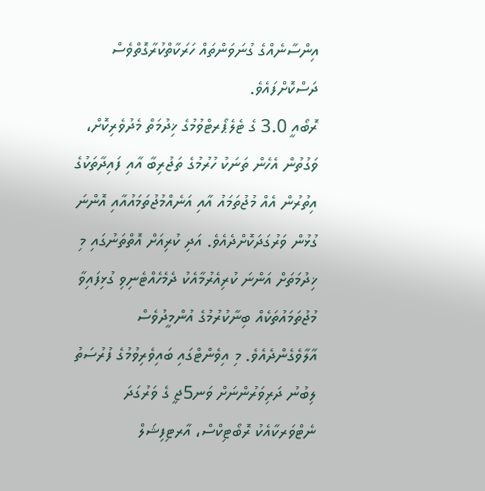އިންސާނެއްގެ ގުނަވަންތައް ހަރަކާތްކުރާގޮތްވެސް ދަސްކޮށްފައެވެ.
ރޮބޯއީ 3.0 ގެ ޓެލެޕޯރޓްވުމުގެ ޚިދުމަތް މެދުވެރިކޮށް، ވަގުތުން އެހެން ތަނަކު ހުރުމުގެ ތަޖުރިބާ އާއި ފައިދާތަކުގެ އިތުރުން އެއް މުޖުތަމައު އާއި އަނެއްމުޖުތަމައުއާއި އޮންނަ ގުޅުން ވަރުގަދަކޮށްދެއެވެ. އަދި ކުރިއަށް އޮތްތަނުގައި މި ޚިދުމަތަށް އަންނަ ކުރިއެރުމާއެކު ދެމެހެއްޓެނިވި ގުޅިފައިވާ މުޖުތަމައުތަކެއް ބިނާކުރުމުގެ އުންމީދުވެސް އާލާވެގެންދެއެވެ. މި އިވެންޓްގައި ބައިވެރިވުމުގެ ފުރުސަތު ލިބުނު ދަރިވަރުންނަށް ވަނ5ޖީ ގެ ވަރުގަދަ ނެޓްވަރކާއެކު ރޮބޯޓިކްސް، އާރޓިފިޝަލް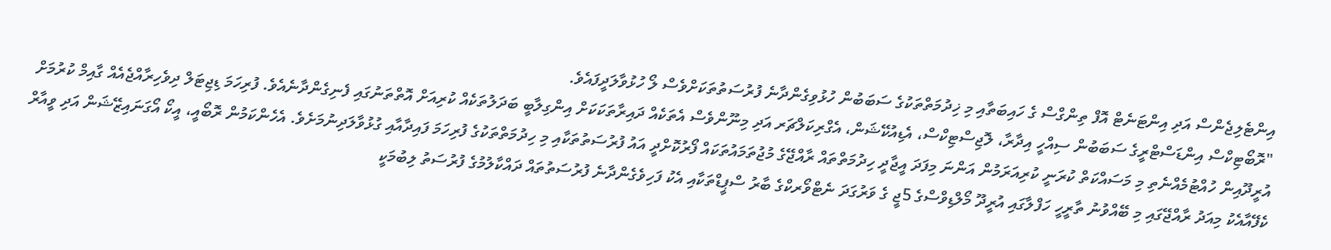އިންޓެލިޖެންސް އަދި އިންޓަނެޓް އޮފް ތިންގްސް ގެ ހައިބަތާއި މި ޚިދުމަތްތަކުގެ ސަބަބުން ހުޅުވިގެންދާނެ ފުރުސަތުތަކަށްވެސް ލޯ ހުޅުވާލަދީފައެވެ.
"ރޮބޯޓިކްސް އިންޑަސްޓްރީގެ ސަބަބުން ސިއްހީ އިދާރާ، ލޮޖިސްޓިކްސް، އެޑިއުކޭޝަން، އެގްރިކަލްޗަރ އަދި މިނޫންވެސް އެތަކެއް ދައިރާތަކަކަށް އިންގިލާބީ ބަދަލުތަކެއް ކުރިއަށް އޮތްތަނުގައި ފެނިގެންދާނެއެވެ. ފުރިހަމަ ޑިޖިޓަލް ދިވެހިރާއްޖެއެއް ގާއިމް ކުރުމަށް އުރީދޫއިން ހުއްޓުމެއްނެތި މި މަސައްކަތް ކުރަނީ ކުރިއަރަމުން އަންނަ މިފަދަ އީޖާދީ ހިދުމަތްތައް ރާއްޖޭގެ މުޖުތަމައުތަކައް ފޯރުކޮށްދީ އައު ފުރުސަތުތަކާއި މި ހިދުމަތްތަކުގެ ފުރިހަމަ ފައިދާއާއި ގުޅުވާލަދިނުމަށެވެ. އެހެންކަމުން ރޮބޯއީ، އީކޯ އޯގަނައިޒޭޝަން އަދި ވީއާރް ކެފޭއާއެކު މިއަދު ރާއްޖޭގައި މި ބޭއްވުނު ތާރީހީ ހަފްލާގައި އުރީދޫ މޯލްޑިވްސްގެ 5ޖީ ގެ ވަރުގަދަ ނެޓްވޯރކްގެ ބާރު ސްޕީޑްތަކާއި އެކު ފަހިވެގެންދާނެ ފުރުސަތުތައް ދައްކާލުމުގެ ފުރުސަތު ލިބުމަކީ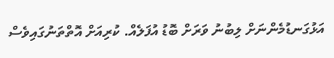އަޅުގަނޑުމެންނަށް ލިބުނު ވަރަށް ބޮޑު އުފަލެއް. ކުރިއަށް އޮތްތަނުގައިވެސް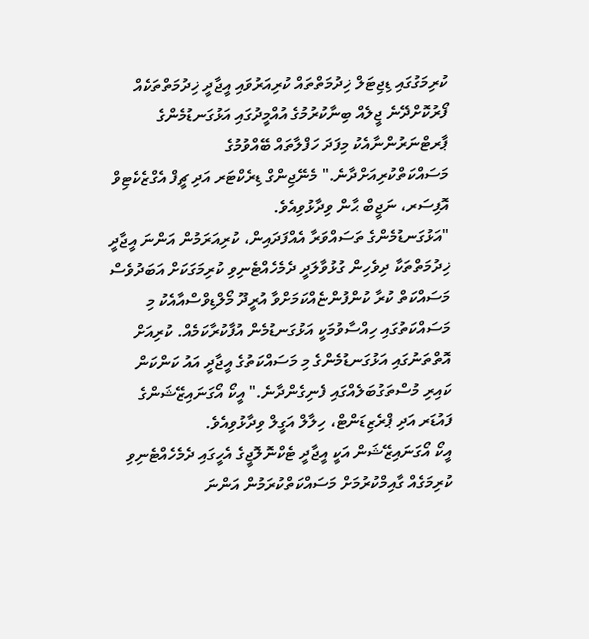ކުރިމަގުގައި ޑިޖިޓަލް ޚިދުމަތްތައް ކުރިއަރުވައި އީޖާދީ ޚިދުމަތްތަކެއް ފޯރުކޮށްދޭނެ ޖީލެއް ބިނާކުރުމުގެ އުއްމީދުގައި އަޅުގަނޑުމެންގެ ޕާރޓްނަރުންނާއެކު މިފަދަ ހަފްލާތައް ބޭއްވުމުގެ މަސައްކަތްކުރިއަށްދާނެ." މެނޭޖިންގް ޑިރެކްޓަރ އަދި ޗީފް އެގްޒެކެޓިވް އޮފިސަރ، ނަޖީބް ޙާން ވިދާޅުވިއެވެ.
"އަޅުގަނޑުމެންގެ ތަސައްވަރާ އެއްފަދައިން، ކުރިއަރަމުން އަންނަ އީޖާދީ ޚިދުމަތްތަކާ ދިވެހިން ގުޅުވާލަދީ ދެމެހެއްޓެނިވި ކުރިމަގަކަށް އަބަދުވެސް މަސައްކަތް ކުރާ ކުންފުންޏެއްކަމަށްވާ އުރީދޫ މޯލްޑިވްސްއާއެކު މި މަސައްކަތުގައި ހިއްސާވުމަކީ އަޅުގަނޑުމެން އުފާކުރާކަމެއް. ކުރިއަށް އޮތްތަނުގައި އަޅުގަނޑުމެންގެ މި މަސައްކަތުގެ އީޖާދީ އައު ކަންކަން ކައިރި މުސްތަގުބަލެއްގައި ފެނިގެންދާނެ." އީކޯ އޯގަނައިޒޭޝަންގެ ފައުޑަރ އަދި ޕްރެޒިޑަންޓް، ހިލާލް އަގީލް ވިދާޅުވިއެވެ.
އީކޯ އޯގަނައިޒޭޝަން އަކީ އީޖާދީ ޓެކްނޮލޮޖީގެ އެހީގައި ދެމެހެއްޓެނިވި ކުރިމަގެއް ގާއިމްކުރުމަށް މަސައްކަތްކުރަމުން އަންނަ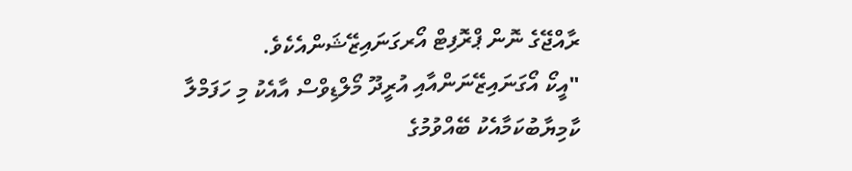ރާއްޖޭގެ ނޮން ޕްރޮފިޓް އޯރގަނައިޒޭޝަންއެކެވެ.
"އީކޯ އޯގަނައިޒޭނަންއާއި އުރީދޫ މޯލްޑިވްސް އާއެކު މި ހަފަމްލާ ކާމިޔާބުކަމާއެކު ބޭއްވުމުގެ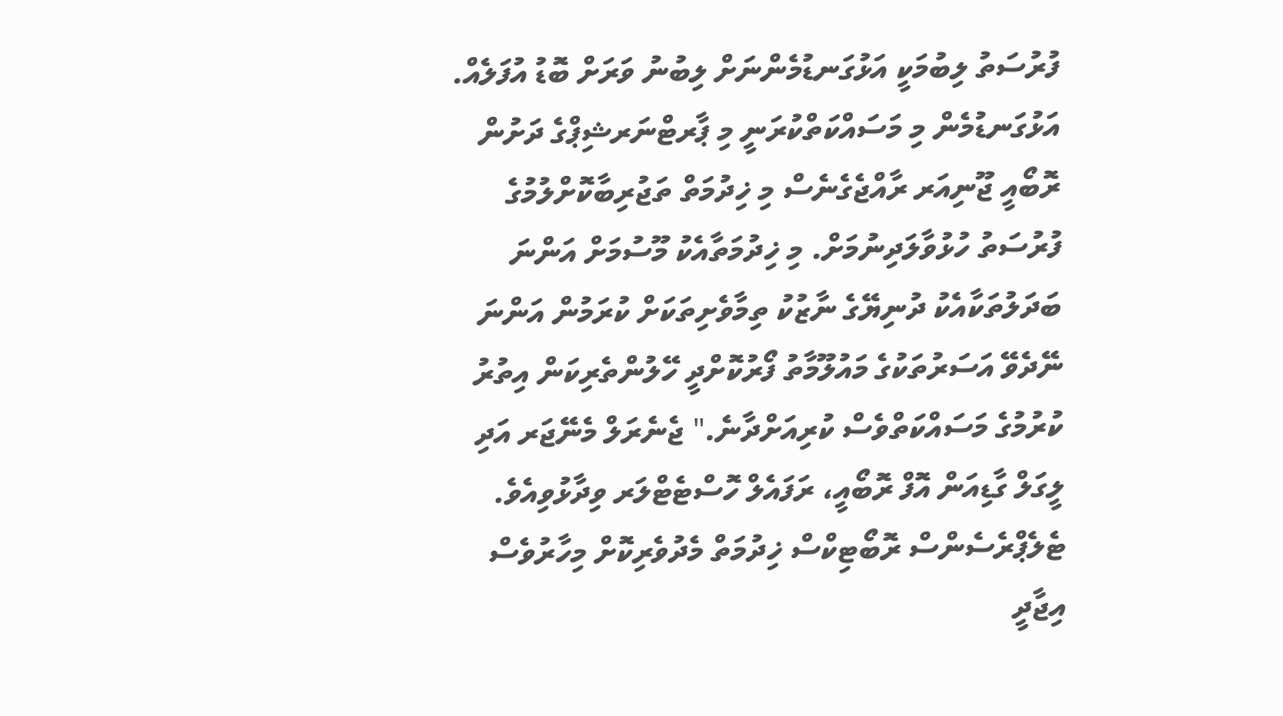ފުރުސަތު ލިބުމަކީ އަޅުގަނޑުމެންނަށް ލިބުނު ވަރަށް ބޮޑު އުފަލެއް. އަޅުގަނޑުމެން މި މަސައްކަތްކުރަނީ މި ޕާރޓްނަރޝިޕްގެ ދަށުން ރޮބޯއީ ޖޫނިއަރ ރާއްޖެގެނެސް މި ޚިދުމަތް ތަޖުރިބާކޮށްލުމުގެ ފުރުސަތު ހުޅުވާލަދިނުމަށް. މި ޚިދުމަތާއެކު މޫސުމަށް އަންނަ ބަދަލުތަކާއެކު ދުނިޔޭގެ ނާޒުކު ތިމާވެށިތަކަށް ކުރަމުން އަންނަ ނޭދެވޭ އަސަރުތަކުގެ މައުލޫމާތު ފޯރުކޮށްދީ ހޭލުންތެރިކަން އިތުރު ކުރުމުގެ މަސައްކަތްވެސް ކުރިއަށްދާނެ." ޖެނެރަލް މެނޭޖަރ އަދި ލީގަލް ގާޑިއަން އޮފް ރޮބޯއީ، ރަފައެލް ހޮސްޓެޓްލަރ ވިދާޅުވިއެވެ.
ޓެލެޕްރެސެންސް ރޮބޯޓިކްސް ޚިދުމަތް މެދުވެރިކޮށް މިހާރުވެސް އިޖާދީ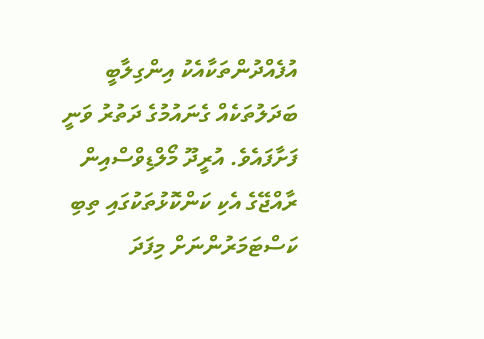އުފެއްދުންތަކާއެކު އިންގިލާބީ ބަދަލުތަކެއް ގެނައުމުގެ ދަތުރު ވަނީ ފަށާފައެވެ. އުރީދޫ މޯލްޑިވްސްއިން ރާއްޖޭގެ އެކި ކަންކޮޅުތަކުގައި ތިބި ކަސްޓަމަރުންނަށް މިފަދަ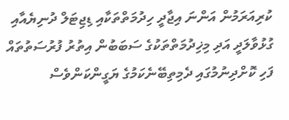ކުރިއަރަމުން އަންނަ އިޖާދީ ހިދުމަތްތަކާއި ޑިޖިޓަލް ދުނިޔެއާއި ގުޅުވާލަދީ އަދި މިޚިދުމަތްތަކުގެ ސަބަބުން އިތުރު ފުރުސަތުތައް ފަހި ކޮށްދިނުމުގައި ދެމިތިބޭނެކަމުގެ ޔަގީންކަންވެސް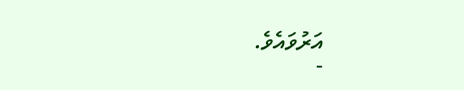އަރުވައެވެ.
-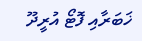ޚަބަރާއި ފޮޓޯ އުރީދޫ